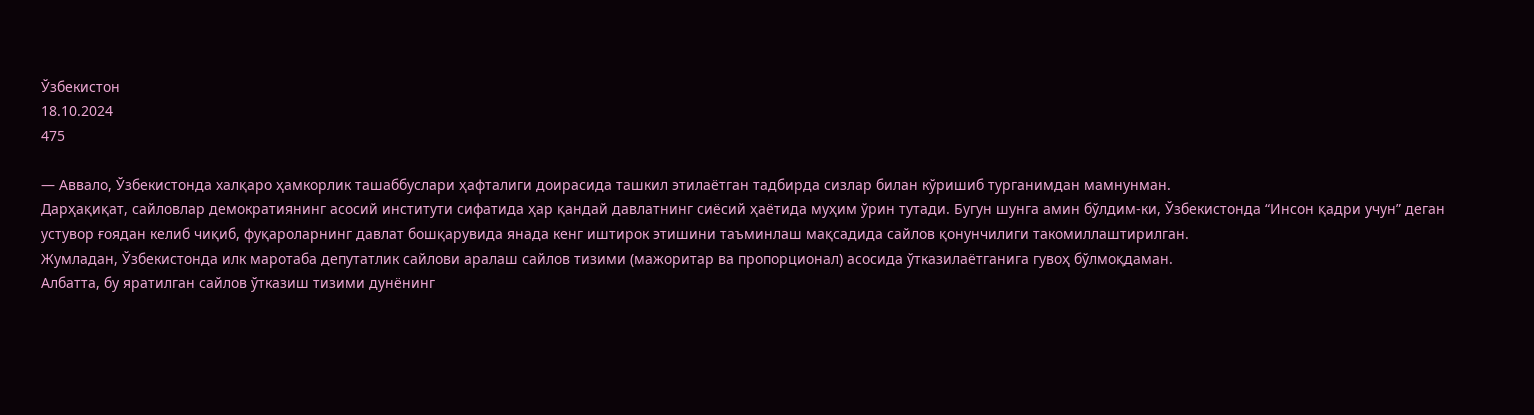Ўзбекистон
18.10.2024
475

— Аввало, Ўзбекистонда халқаро ҳамкорлик ташаббуслари ҳафталиги доирасида ташкил этилаётган тадбирда сизлар билан кўришиб турганимдан мамнунман.
Дарҳақиқат, сайловлар демократиянинг асосий институти сифатида ҳар қандай давлатнинг сиёсий ҳаётида муҳим ўрин тутади. Бугун шунга амин бўлдим-ки, Ўзбекистонда “Инсон қадри учун” деган устувор ғоядан келиб чиқиб, фуқароларнинг давлат бошқарувида янада кенг иштирок этишини таъминлаш мақсадида сайлов қонунчилиги такомиллаштирилган.
Жумладан, Ўзбекистонда илк маротаба депутатлик сайлови аралаш сайлов тизими (мажоритар ва пропорционал) асосида ўтказилаётганига гувоҳ бўлмоқдаман.
Албатта, бу яратилган сайлов ўтказиш тизими дунёнинг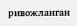ривожланган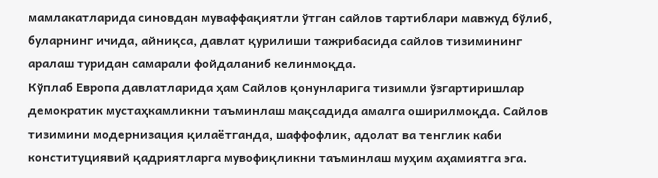мамлакатларида синовдан муваффақиятли ўтган сайлов тартиблари мавжуд бўлиб, буларнинг ичида, айниқса, давлат қурилиши тажрибасида сайлов тизимининг аралаш туридан самарали фойдаланиб келинмоқда.
Кўплаб Европа давлатларида ҳам Сайлов қонунларига тизимли ўзгартиришлар демократик мустаҳкамликни таъминлаш мақсадида амалга оширилмоқда. Сайлов тизимини модернизация қилаётганда, шаффофлик, адолат ва тенглик каби конституциявий қадриятларга мувофиқликни таъминлаш муҳим аҳамиятга эга.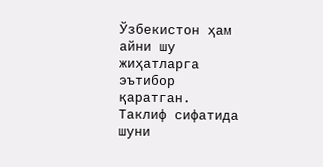Ўзбекистон ҳам айни шу жиҳатларга эътибор қаратган.
Таклиф сифатида шуни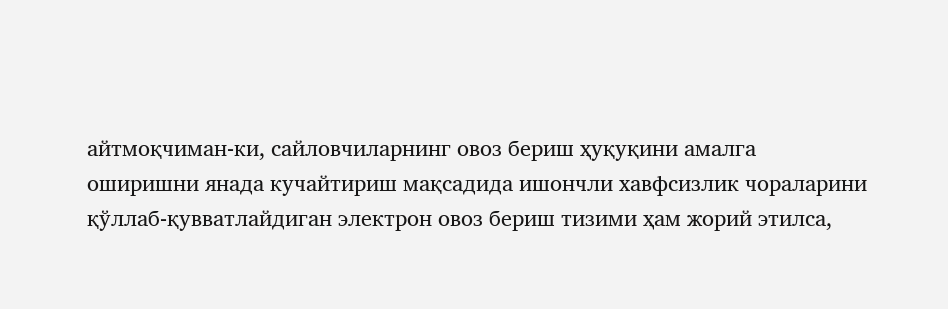айтмоқчиман-ки, сайловчиларнинг овоз бериш ҳуқуқини амалга оширишни янада кучайтириш мақсадида ишончли хавфсизлик чораларини қўллаб-қувватлайдиган электрон овоз бериш тизими ҳам жорий этилса,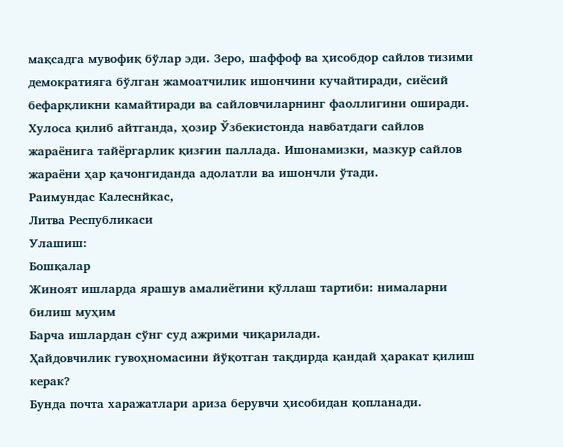мақсадга мувофиқ бўлар эди. Зеро, шаффоф ва ҳисобдор сайлов тизими демократияга бўлган жамоатчилик ишончини кучайтиради, сиёсий бефарқликни камайтиради ва сайловчиларнинг фаоллигини оширади.
Хулоса қилиб айтганда, ҳозир Ўзбекистонда навбатдаги сайлов жараёнига тайёргарлик қизғин паллада. Ишонамизки, мазкур сайлов жараёни ҳар қачонгиданда адолатли ва ишончли ўтади.
Раимундас Калеснйкас,
Литва Республикаси
Улашиш:
Бошқалар
Жиноят ишларда ярашув амалиётини қўллаш тартиби: нималарни билиш муҳим
Барча ишлардан сўнг суд ажрими чиқарилади.
Ҳайдовчилик гувоҳномасини йўқотган тақдирда қандай ҳаракат қилиш керак?
Бунда почта харажатлари ариза берувчи ҳисобидан қопланади.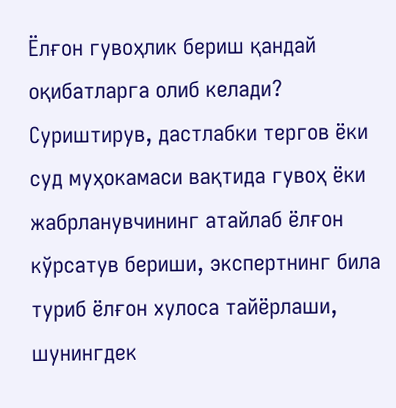Ёлғон гувоҳлик бериш қандай оқибатларга олиб келади?
Суриштирув, дастлабки тергов ёки суд муҳокамаси вақтида гувоҳ ёки жабрланувчининг атайлаб ёлғон кўрсатув бериши, экспертнинг била туриб ёлғон хулоса тайёрлаши, шунингдек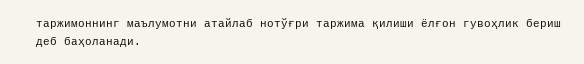таржимоннинг маълумотни атайлаб нотўғри таржима қилиши ёлғон гувоҳлик бериш деб баҳоланади.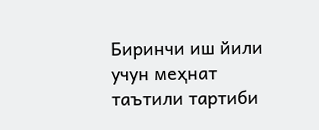Биринчи иш йили учун меҳнат таътили тартиби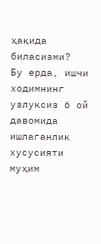ҳақида биласизми?
Бу ерда, ишчи ходимнинг узлуксиз 6 ой давомида ишлаганлик хусусияти муҳим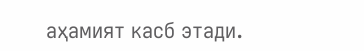аҳамият касб этади.